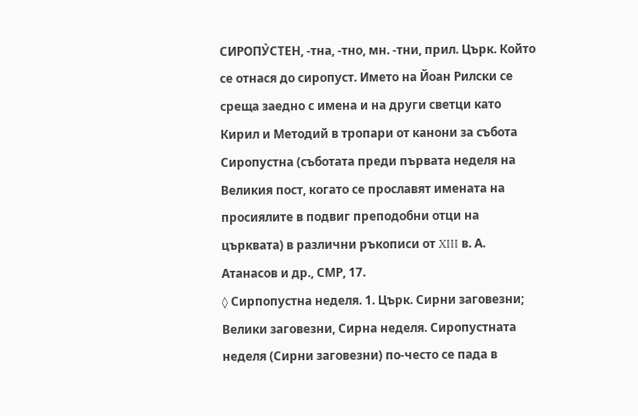СИРОПУ̀СТЕН, -тна, -тно, мн. -тни, прил. Църк. Който се отнася до сиропуст. Името на Йоан Рилски се среща заедно с имена и на други светци като Кирил и Методий в тропари от канони за събота Сиропустна (съботата преди първата неделя на Великия пост, когато се прославят имената на просиялите в подвиг преподобни отци на църквата) в различни ръкописи от XIII в. А. Атанасов и др., СМР, 17.
◊ Сирпопустна неделя. 1. Църк. Сирни заговезни; Велики заговезни, Сирна неделя. Сиропустната неделя (Сирни заговезни) по-често се пада в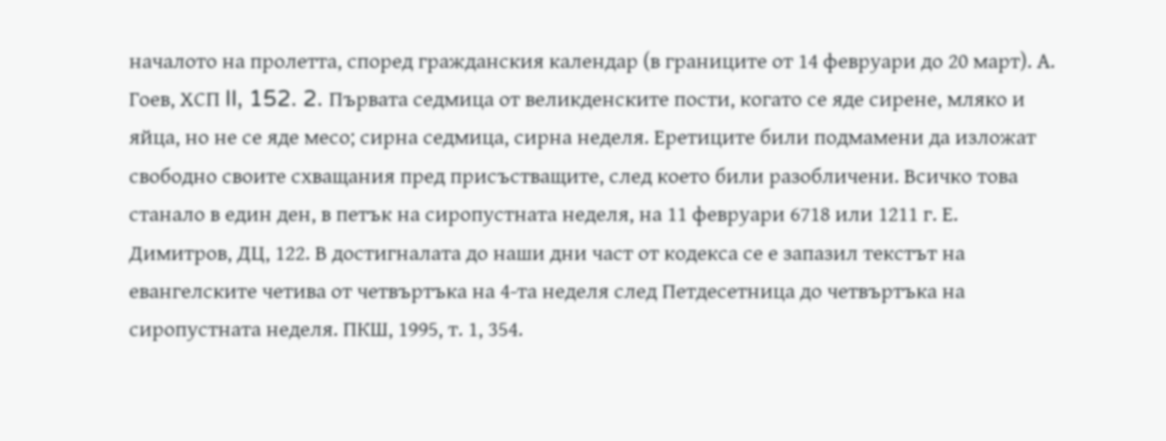началото на пролетта, според гражданския календар (в границите от 14 февруари до 20 март). А. Гоев, ХСП II, 152. 2. Първата седмица от великденските пости, когато се яде сирене, мляко и яйца, но не се яде месо; сирна седмица, сирна неделя. Еретиците били подмамени да изложат свободно своите схващания пред присъстващите, след което били разобличени. Всичко това станало в един ден, в петък на сиропустната неделя, на 11 февруари 6718 или 1211 г. Е. Димитров, ДЦ, 122. В достигналата до наши дни част от кодекса се е запазил текстът на евангелските четива от четвъртъка на 4-та неделя след Петдесетница до четвъртъка на сиропустната неделя. ПКШ, 1995, т. 1, 354.